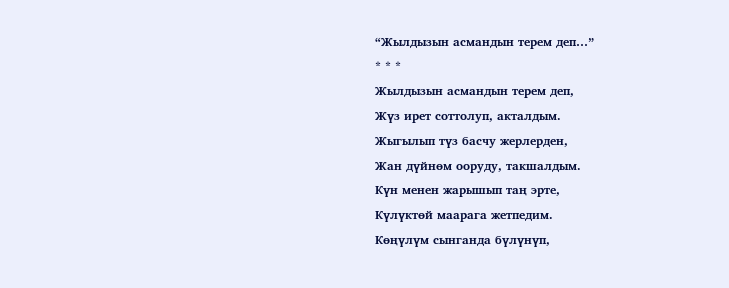“Жылдызын асмандын терем деп…”
* * *
Жылдызын асмандын терем деп,
Жүз ирет соттолуп, акталдым.
Жыгылып түз басчу жерлерден,
Жан дүйнөм ооруду, такшалдым.
Күн менен жарышып таң эрте,
Күлүктөй маарага жетпедим.
Көңүлүм сынганда бүлүнүп,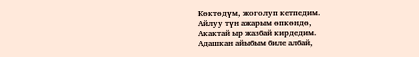Көктөдүм, жоголуп кетпедим.
Айлуу түн ажарым өпкөндө,
Акактай ыр жазбай кирдедим.
Адашкан айыбым биле албай,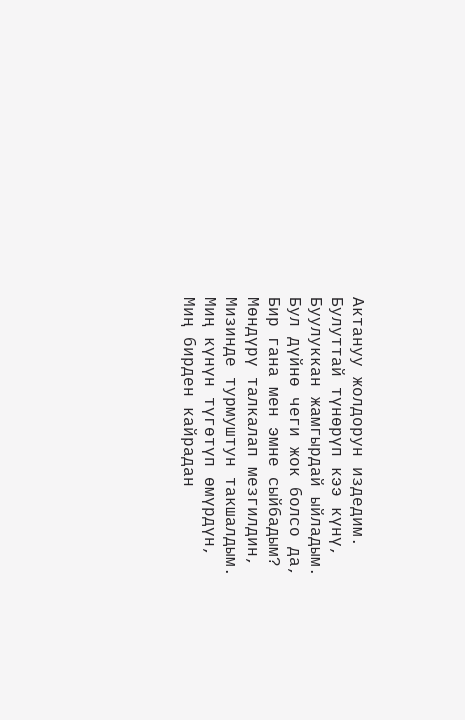Актануу жолдорун издедим.
Булуттай түнөрүп кээ күнү,
Буулуккан жамгырдай ыйладым.
Бул дүйнө чеги жок болсо да,
Бир гана мен эмне сыйбадым?
Мөндүрү талкалап мезгилдин,
Мизинде турмуштун такшалдым.
Миң күнүн түгөтүп өмүрдүн,
Миң бирден кайрадан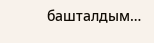башталдым…